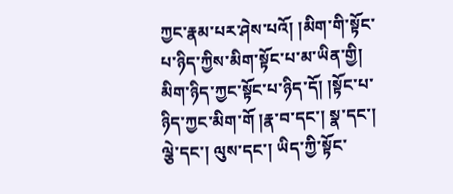ཀྱང་རྣམ་པར་ཤེས་པའོ། །མིག་གི་སྟོང་པ་ཉིད་ཀྱིས་མིག་སྟོང་པ་མ་ཡིན་གྱི། མིག་ཉིད་ཀྱང་སྟོང་པ་ཉིད་དོ། །སྟོང་པ་ཉིད་ཀྱང་མིག་གོ །རྣ་བ་དང་། སྣ་དང་། ལྕེ་དང་། ལུས་དང་། ཡིད་ཀྱི་སྟོང་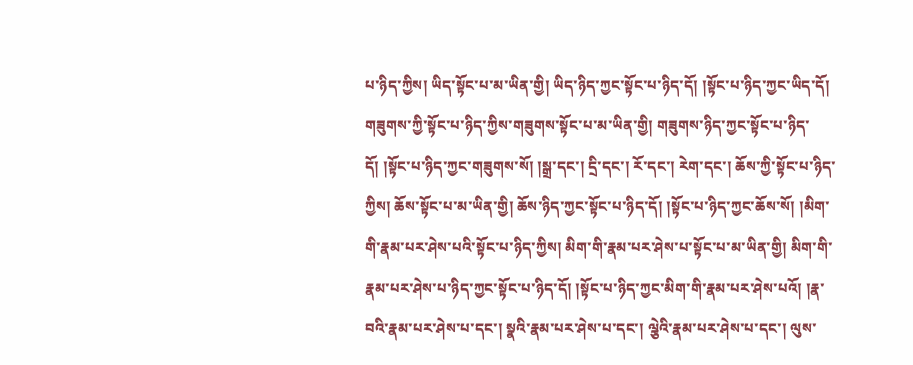པ་ཉིད་ཀྱིས། ཡིད་སྟོང་པ་མ་ཡིན་གྱི། ཡིད་ཉིད་ཀྱང་སྟོང་པ་ཉིད་དོ། །སྟོང་པ་ཉིད་ཀྱང་ཡིད་དོ། གཟུགས་ཀྱི་སྟོང་པ་ཉིད་ཀྱིས་གཟུགས་སྟོང་པ་མ་ཡིན་གྱི། གཟུགས་ཉིད་ཀྱང་སྟོང་པ་ཉིད་དོ། །སྟོང་པ་ཉིད་ཀྱང་གཟུགས་སོ། །སྒྲ་དང་། དྲི་དང་། རོ་དང་། རེག་དང་། ཆོས་ཀྱི་སྟོང་པ་ཉིད་ཀྱིས། ཆོས་སྟོང་པ་མ་ཡིན་གྱི། ཆོས་ཉིད་ཀྱང་སྟོང་པ་ཉིད་དོ། །སྟོང་པ་ཉིད་ཀྱང་ཆོས་སོ། །མིག་གི་རྣམ་པར་ཤེས་པའི་སྟོང་པ་ཉིད་ཀྱིས། མིག་གི་རྣམ་པར་ཤེས་པ་སྟོང་པ་མ་ཡིན་གྱི། མིག་གི་རྣམ་པར་ཤེས་པ་ཉིད་ཀྱང་སྟོང་པ་ཉིད་དོ། །སྟོང་པ་ཉིད་ཀྱང་མིག་གི་རྣམ་པར་ཤེས་པའོ། །རྣ་བའི་རྣམ་པར་ཤེས་པ་དང་། སྣའི་རྣམ་པར་ཤེས་པ་དང་། ལྕེའི་རྣམ་པར་ཤེས་པ་དང་། ལུས་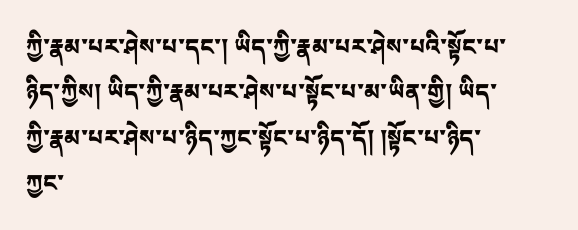ཀྱི་རྣམ་པར་ཤེས་པ་དང་། ཡིད་ཀྱི་རྣམ་པར་ཤེས་པའི་སྟོང་པ་ཉིད་ཀྱིས། ཡིད་ཀྱི་རྣམ་པར་ཤེས་པ་སྟོང་པ་མ་ཡིན་གྱི། ཡིད་ཀྱི་རྣམ་པར་ཤེས་པ་ཉིད་ཀྱང་སྟོང་པ་ཉིད་དོ། །སྟོང་པ་ཉིད་ཀྱང་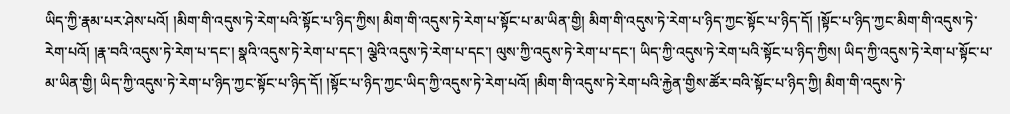ཡིད་ཀྱི་རྣམ་པར་ཤེས་པའོ། །མིག་གི་འདུས་ཏེ་རེག་པའི་སྟོང་པ་ཉིད་ཀྱིས། མིག་གི་འདུས་ཏེ་རེག་པ་སྟོང་པ་མ་ཡིན་གྱི། མིག་གི་འདུས་ཏེ་རེག་པ་ཉིད་ཀྱང་སྟོང་པ་ཉིད་དོ། །སྟོང་པ་ཉིད་ཀྱང་མིག་གི་འདུས་ཏེ་རེག་པའོ། །རྣ་བའི་འདུས་ཏེ་རེག་པ་དང་། སྣའི་འདུས་ཏེ་རེག་པ་དང་། ལྕེའི་འདུས་ཏེ་རེག་པ་དང་། ལུས་ཀྱི་འདུས་ཏེ་རེག་པ་དང་། ཡིད་ཀྱི་འདུས་ཏེ་རེག་པའི་སྟོང་པ་ཉིད་ཀྱིས། ཡིད་ཀྱི་འདུས་ཏེ་རེག་པ་སྟོང་པ་མ་ཡིན་གྱི། ཡིད་ཀྱི་འདུས་ཏེ་རེག་པ་ཉིད་ཀྱང་སྟོང་པ་ཉིད་དོ། །སྟོང་པ་ཉིད་ཀྱང་ཡིད་ཀྱི་འདུས་ཏེ་རེག་པའོ། །མིག་གི་འདུས་ཏེ་རེག་པའི་རྐྱེན་གྱིས་ཚོར་བའི་སྟོང་པ་ཉིད་ཀྱི། མིག་གི་འདུས་ཏེ་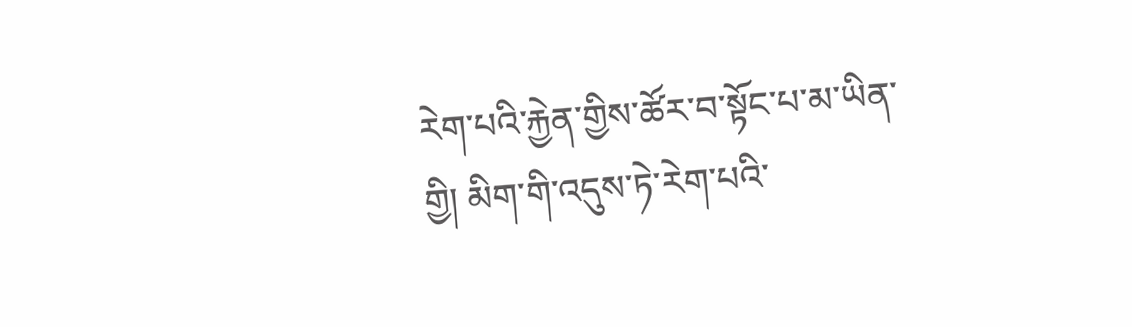རེག་པའི་རྐྱེན་གྱིས་ཚོར་བ་སྟོང་པ་མ་ཡིན་གྱི། མིག་གི་འདུས་ཏེ་རེག་པའི་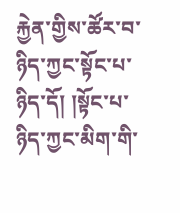རྐྱེན་གྱིས་ཚོར་བ་ཉིད་ཀྱང་སྟོང་པ་ཉིད་དོ། །སྟོང་པ་ཉིད་ཀྱང་མིག་གི་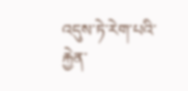འདུས་ཏེ་རེག་པའི་རྐྱེན་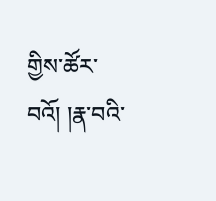གྱིས་ཚོར་བའོ། །རྣ་བའི་